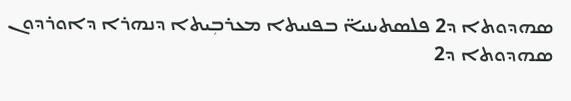ܣܗܕܘܬܐ ܕ2 ܦܠܣܬܝܢܝܐ̈ ܒܦܢܝܬܐ ܡܥܪܒܼܝܬܐ ܕܢܗܪܐ ܕܐܘܪܕܘܢ
ܣܗܕܘܬܐ ܕ2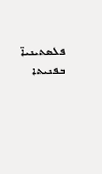ܦܠܣܬܝܢܝܐ̈ ܒܦܢܝܬܐ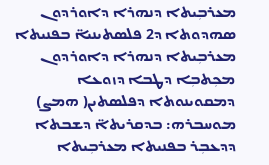ܡܥܪܒܼܝܬܐ ܕܢܗܪܐ ܕܐܘܪܕܘܢ
ܣܗܕܘܬܐ ܕ2 ܦܠܣܬܝܢܝܐ̈ ܒܦܢܝܬܐ ܡܥܪܒܼܝܬܐ ܕܢܗܪܐ ܕܐܘܪܕܘܢ
ܡܟܼܬܒܼܐ ܕܛܒܐ ܕܙܘܥܐ ܕܡܩܘܝܢܘܬܐ ܕܦܠܣܬܝܢ( ܗܡܨ) ܡܘܚܒܪܗ: ܒܕܩܪܝܬܐ̈ ܕܫܒܬܐ ܕܕܥܒܼܪ ܒܦܢܝܬܐ ܡܥܪܒܼܝܬܐ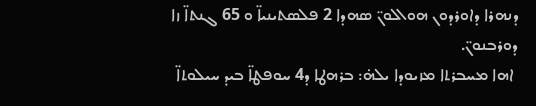ܕܢܗܪܐ ܕܐܘܪܕܘܢ ܗܘܐܠܘܢ̈ ܣܗܕܐ 2 ܦܠܣܬܝܢܝܐ̈ ܘ 65 ܓܢܬܐ̈ ܙܐ ܕܘܪܒܢܘܢ̈.
 ܐܗܐ ܡܚܒܪܬܐ ܡܙܝܘܕܐ ܝܠܗ̇: ܒܪܗܛܐ ܕ4 ܚܘܦܛܐ̈ ܒܝܕ ܚܝܠܘܬܐ̈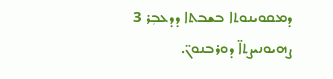ܕܡܩܘܝܢܘܬܐ ܒܫܒܬܐ ܕܕܥܒܼܪ 3 ܨܗܝܘܢܝܨܬܐ̈ ܕܘܪܒܢܘܢ̈.